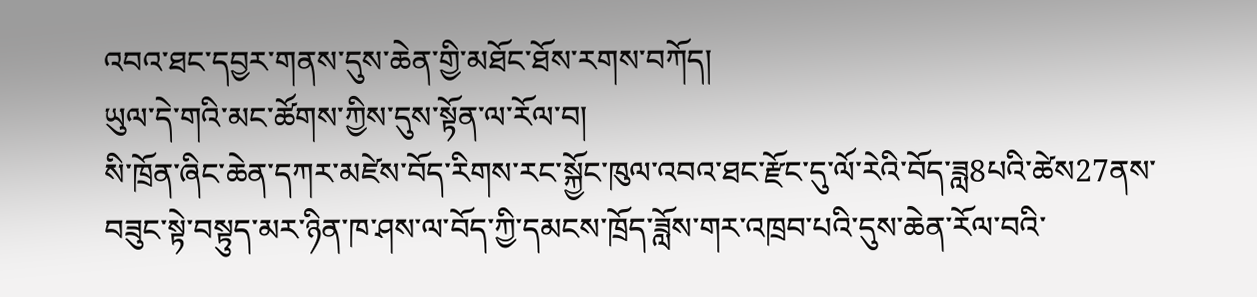འབའ་ཐང་དབྱར་གནས་དུས་ཆེན་གྱི་མཐོང་ཐོས་རགས་བཀོད།
ཡུལ་དེ་གའི་མང་ཚོགས་ཀྱིས་དུས་སྟོན་ལ་རོལ་བ།
སི་ཁྲོན་ཞིང་ཆེན་དཀར་མཛེས་བོད་རིགས་རང་སྐྱོང་ཁུལ་འབའ་ཐང་རྫོང་དུ་ལོ་རེའི་བོད་ཟླ8པའི་ཚེས27ནས་བཟུང་སྟེ་བསྟུད་མར་ཉིན་ཁ་ཤས་ལ་བོད་ཀྱི་དམངས་ཁྲོད་ཟློས་གར་འཁྲབ་པའི་དུས་ཆེན་རོལ་བའི་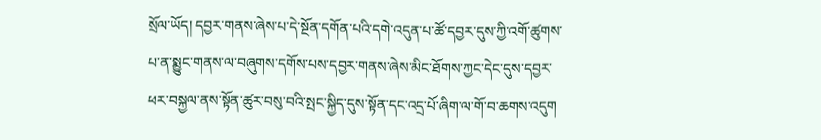སྲོལ་ཡོད། དབྱར་གནས་ཞེས་པ་དེ་སྔོན་དགོན་པའི་དགེ་འདུན་པ་ཚོ་དབྱར་དུས་ཀྱི་འགོ་ཚུགས་པ་ན་སྨྱུང་གནས་ལ་བཞུགས་དགོས་པས་དབྱར་གནས་ཞེས་མིང་ཐོགས་ཀྱང་དེང་དུས་དབྱར་ཕར་བསྐྱལ་ནས་སྟོན་ཚུར་བསུ་བའི་སྤང་སྐྱིད་དུས་སྟོན་དང་འདྲ་པོ་ཞིག་ལ་གོ་བ་ཆགས་འདུག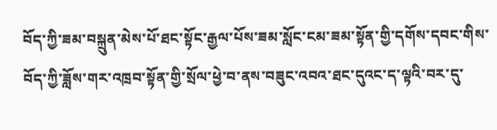བོད་ཀྱི་ཟམ་བསྐྲུན་མེས་པོ་ཐང་སྟོང་རྒྱལ་པོས་ཟམ་སློང་ངམ་ཟམ་སྟོན་གྱི་དགོས་དབང་གིས་བོད་ཀྱི་ཟློས་གར་འཁྲབ་སྟོན་གྱི་སྲོལ་ཕྱེ་བ་ནས་བཟུང་འབའ་ཐང་དུའང་ད་ལྟའི་བར་དུ་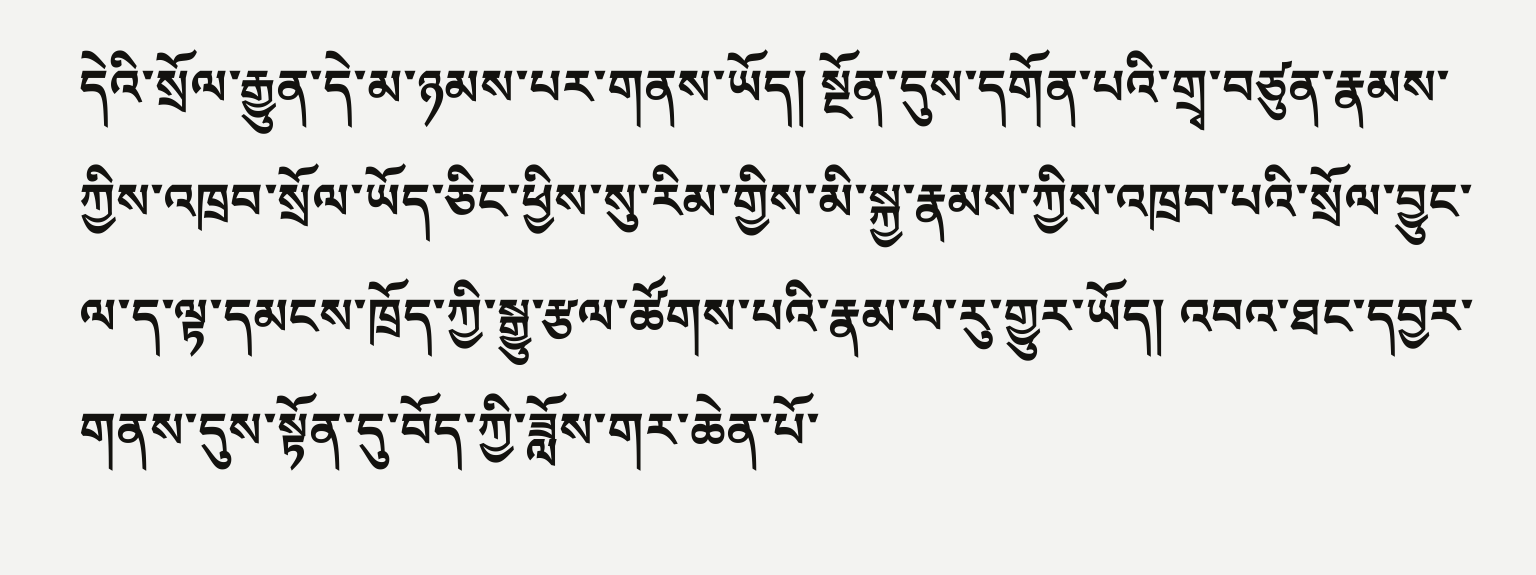དེའི་སྲོལ་རྒྱུན་དེ་མ་ཉམས་པར་གནས་ཡོད། སྔོན་དུས་དགོན་པའི་གྲྭ་བཙུན་རྣམས་ཀྱིས་འཁྲབ་སྲོལ་ཡོད་ཅིང་ཕྱིས་སུ་རིམ་གྱིས་མི་སྐྱ་རྣམས་ཀྱིས་འཁྲབ་པའི་སྲོལ་བྱུང་ལ་ད་ལྟ་དམངས་ཁྲོད་ཀྱི་སྒྱུ་རྩལ་ཚོགས་པའི་རྣམ་པ་རུ་གྱུར་ཡོད། འབའ་ཐང་དབྱར་གནས་དུས་སྟོན་དུ་བོད་ཀྱི་ཟློས་གར་ཆེན་པོ་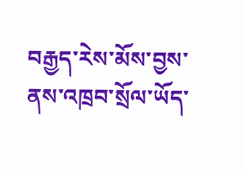བརྒྱད་རེས་མོས་བྱས་ནས་འཁྲབ་སྲོལ་ཡོད་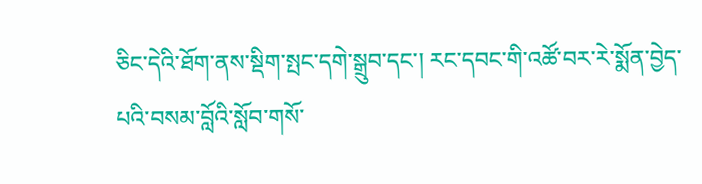ཅིང་དེའི་ཐོག་ནས་སྡིག་སྤང་དགེ་སྒྲུབ་དང་། རང་དབང་གི་འཚོ་བར་རེ་སྨོན་བྱེད་པའི་བསམ་བློའི་སློབ་གསོ་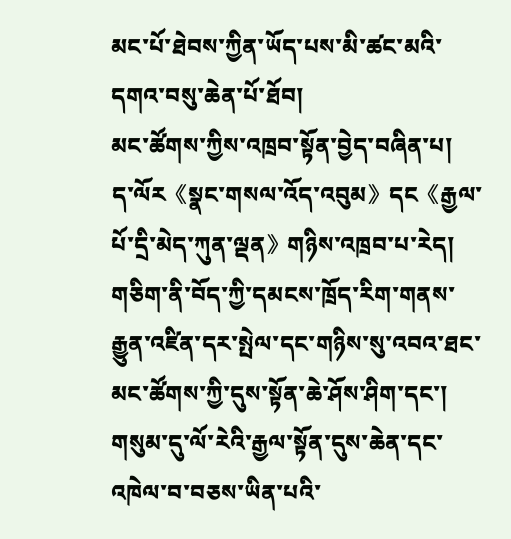མང་པོ་ཐེབས་ཀྱིན་ཡོད་པས་མི་ཚང་མའི་དགའ་བསུ་ཆེན་པོ་ཐོབ།
མང་ཚོགས་ཀྱིས་འཁྲབ་སྟོན་བྱེད་བཞིན་པ།
ད་ལོར《སྣང་གསལ་འོད་འབུམ》དང《རྒྱལ་པོ་དྲི་མེད་ཀུན་ལྡན》གཉིས་འཁྲབ་པ་རེད། གཅིག་ནི་བོད་ཀྱི་དམངས་ཁྲོད་རིག་གནས་རྒྱུན་འཛིན་དར་སྤེལ་དང་གཉིས་སུ་འབའ་ཐང་མང་ཚོགས་ཀྱི་དུས་སྟོན་ཆེ་ཤོས་ཤིག་དང་། གསུམ་དུ་ལོ་རེའི་རྒྱལ་སྟོན་དུས་ཆེན་དང་འཁེལ་བ་བཅས་ཡིན་པའི་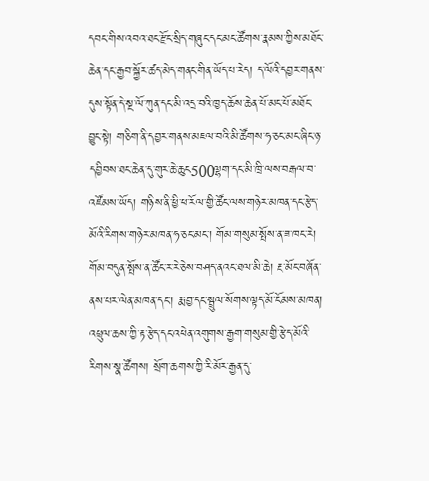དབང་གིས་འབའ་ཐང་རྫོང་སྲིད་གཞུང་དང་མང་ཚོགས་རྣམས་ཀྱིས་མཐོང་ཆེན་དང་རྒྱབ་སྐྱོར་ཚད་མེད་གནང་གིན་ཡོད་པ་རེད། ད་ལོའི་དབྱར་གནས་དུས་སྟོན་དེ་སྔ་ལོ་ཀུན་དང་མི་འདྲ་བའི་ཁྱད་ཆོས་ཆེན་པོ་མང་པོ་མཐོང་བྱུང་སྟེ། གཅིག་ནི་དབྱར་གནས་མཇལ་བའི་མི་ཚོགས་ཧ་ཅང་མང་ཞིང་ཉ་དབྱིབས་ཐང་ཆེན་དུ་གུར་ཆེ་ཆུང500ལྷག་དང་མི་ཁྲི་ལས་བརྒལ་བ་འཛོམས་ཡོད། གཉིས་ནི་ཕྱི་ཕ་རོལ་གྱི་ཚོང་ལས་གཉེར་མཁན་དང་རྩེད་མོའི་རིགས་གཉེར་མཁན་ཧ་ཅང་མང་། གོམ་གསུམ་སྤོས་ན་ཟ་ཁང་རེ། གོམ་བདུན་སྤོས་ན་ཚོང་ར་རེ་ཅེས་བཤད་ནའང་ཐལ་མི་ཆེ། རྔ་མོང་བཞོན་ནས་པར་ལེན་མཁན་དང་། རྨ་བྱ་དང་སྦྲུལ་སོགས་ལྟད་མོ་ངོམས་མཁན། འཕྲུལ་ཆས་ཀྱི་རྟ་རྩེད་དང་འཕེན་འགུགས་རྒྱག་གསུམ་གྱི་རྩེད་མོའི་རིགས་སྣ་ཚོགས། སྲོག་ཆགས་ཀྱི་རི་མོར་རྒྱན་དུ་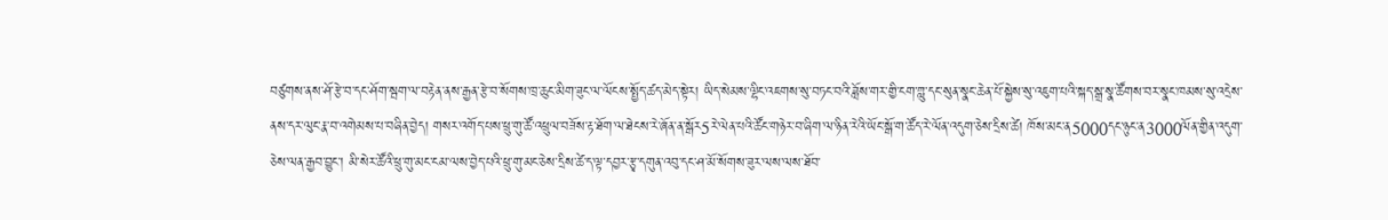བཙུགས་ནས་ཤོ་རྩེ་བ་དང་ཤོག་སྦག་ལ་བརྟེན་ནས་རྒྱན་རྩེ་བ་སོགས་ཁྲ་ཆུང་མིག་ཟུང་ལ་ལོངས་སྤྱོད་ཚད་མེད་སྟེར། ཡིད་སེམས་ལྷིང་འཇགས་སུ་བཏང་བའི་ཟློས་གར་གྱི་ངག་གླུ་དང་སུན་སྣང་ཆེན་པོ་སྐྱེས་སུ་འཇུག་པའི་སྐད་སྒྲ་སྣ་ཚོགས་བར་སྣང་ཁམས་སུ་འདྲེས་ནས་དར་ལུང་རྣ་བ་འགེམས་པ་བཞིན་བྱེད། གསར་འགོད་པས་ཕྲུ་གུ་ཚོ་འཕྲུལ་བཟོས་རྟ་ཐོག་ལ་ཐེངས་རེ་ཞོན་ན་སྒོར5རེ་ལེན་པའི་ཚོང་གཉེར་བ་ཞིག་ལ་ཉིན་རེའི་ཡོང་སྒོ་ག་ཚོད་རེ་ལོན་འདུག་ཅེས་དྲིས་ཚེ། ཁོས་མང་ན5000དང་ཉུང་ན3000ལོན་གྱིན་འདུག་ཅེས་ལན་རྒྱབ་བྱུང་། མི་སེར་ཚོའི་ཕྲུ་གུ་མང་ངམ་ལས་བྱེད་པའི་ཕྲུ་གུ་མང་ཅེས་དྲིས་ཚེ་ད་ལྟ་དབྱར་རྩྭ་དགུན་འབུ་དང་ཤ་མོ་སོགས་ཟུར་ལས་ལས་ཐོབ་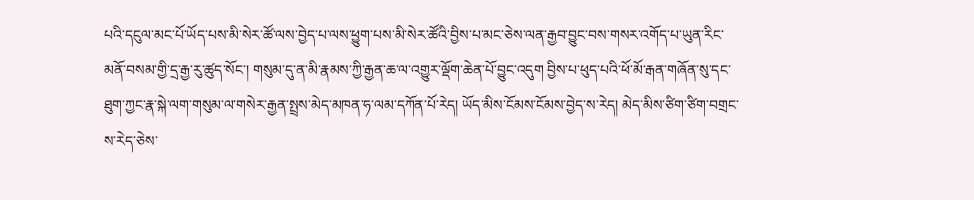པའི་དངུལ་མང་པོ་ཡོད་པས་མི་སེར་ཚོ་ལས་བྱེད་པ་ལས་ཕྱུག་པས་མི་སེར་ཚོའི་བྱིས་པ་མང་ཅེས་ལན་རྒྱབ་བྱུང་བས་གསར་འགོད་པ་ཡུན་རིང་མནོ་བསམ་གྱི་དྲ་རྒྱ་རུ་ཚུད་སོང་། གསུམ་དུ་ན་མི་རྣམས་ཀྱི་རྒྱན་ཆ་ལ་འགྱུར་ལྡོག་ཆེན་པོ་བྱུང་འདུག བྱིས་པ་ཕུད་པའི་ཕོ་མོ་རྒན་གཞོན་སུ་དང་ཐུག་ཀྱང་རྣ་སྐེ་ལག་གསུམ་ལ་གསེར་རྒྱན་སྤྲས་མེད་མཁན་ཧ་ལམ་དཀོན་པོ་རེད། ཡོད་མིས་ངོམས་ངོམས་བྱེད་ས་རེད། མེད་མིས་ཙིག་ཙིག་བགྲང་ས་རེད་ཅེས་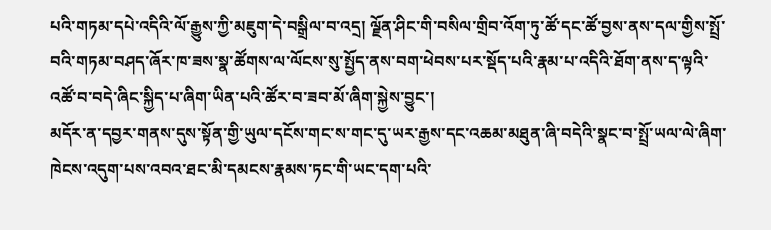པའི་གཏམ་དཔེ་འདིའི་ལོ་རྒྱུས་ཀྱི་མཇུག་དེ་བསྒྲིལ་བ་འདྲ། ལྗོན་ཤིང་གི་བསིལ་གྲིབ་འོག་ཏུ་ཚོ་དང་ཚོ་བྱས་ནས་དལ་གྱིས་སྤྲོ་བའི་གཏམ་བཤད་ཞོར་ཁ་ཟས་སྣ་ཚོགས་ལ་ལོངས་སུ་སྤྱོད་ནས་བག་ཕེབས་པར་སྡོད་པའི་རྣམ་པ་འདིའི་ཐོག་ནས་ད་ལྟའི་འཚོ་བ་བདེ་ཞིང་སྐྱིད་པ་ཞིག་ཡིན་པའི་ཚོར་བ་ཟབ་མོ་ཞིག་སྐྱེས་བྱུང་།
མདོར་ན་དབྱར་གནས་དུས་སྟོན་གྱི་ཡུལ་དངོས་གང་ས་གང་དུ་ཡར་རྒྱས་དང་འཆམ་མཐུན་ཞི་བདེའི་སྣང་བ་སྤྲོ་ཡལ་ལེ་ཞིག་ཁེངས་འདུག་པས་འབའ་ཐང་མི་དམངས་རྣམས་ཏང་གི་ཡང་དག་པའི་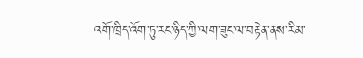འགོ་ཁྲིད་འོག་ཏུ་རང་ཉིད་ཀྱི་ལག་ཟུང་ལ་བརྟེན་ནས་རིམ་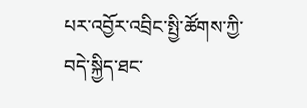པར་འབྱོར་འབྲིང་སྤྱི་ཚོགས་ཀྱི་བདེ་སྐྱིད་ཐང་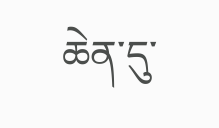ཆེན་དུ་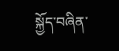སྐྱོད་བཞིན་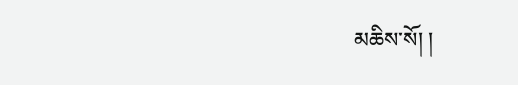མཆིས་སོ། །